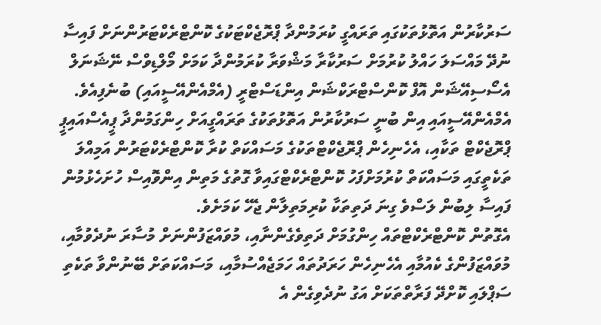ސަރުކާރުން އަތޮޅުތަކުގައި ތަރައްގީ ކުރަމުންދާ ޕްރޮޖެކްޓަކުގެ ކޮންޓްރެކްޓަރުންނަށް ފައިސާ ނުދޭ މައްސަލަ ހައްލު ކުރުމަށް ސަރުކާރާ މަޝްވަރާ ކުރަމުންދާ ކަމަށް މޯލްޑިވްސް ނޭޝަނަލް އެސޯސިއޭޝަން އޮފް ކޮންސްޓްރަކްޝަން އިންޑަސްޓްރީ (އެމްއެންއޭސީއައި) ބުނެފިއެވެ.
އެމްއެންއޭސީއައި އިން ބުނީ ސަރުކާރުން އަތޮޅުތަކުގެ ތަރައްގީއަށް ހިންގަމުންދާ ޕީއެސްއައިޕީ ޕްރޮޖެކްޓް ތަކާއި، އެހެނިހެން ޕްރޮޖެކްޓްތަކުގެ މަސައްކަތް ކުރާ ކޮންޓްރެކްޓަރުން އަމިއްލަ ތަކެތީގައި މަސައްކަތް ކުރުމަށްފަހު ކޮންޓްރެކްޓްގައިވާ ގޮތުގެ މަތިން އިންވޮއިސް ހުށަހެޅުމުން ފައިސާ ލިބުން ލަސްވެ ގިނަ ދަތިތަކާ ކުރިމަތިލާން ޖެހޭ ކަމަށެވެ.
އެގޮތުން ކޮންޓްރެކްޓްތައް ހިންގުމަށް ދަތިވެގެންނާއި، މުވައްޒަފުންނަށް މުސާރަ ނުދެވުމާއި، މުވައްޒަފުންގެ ކެއުމާއި އެހެނިހެން ހަރަދުތައް ހަމަޖެއްސުމާއި، މަސައްކަތަށް ބޭނުންވާ ތަކެތި ސަޕްލައި ކޮށްދޭ ފަރާތްތަކަށް އަގު ނުދެވިގެން އެ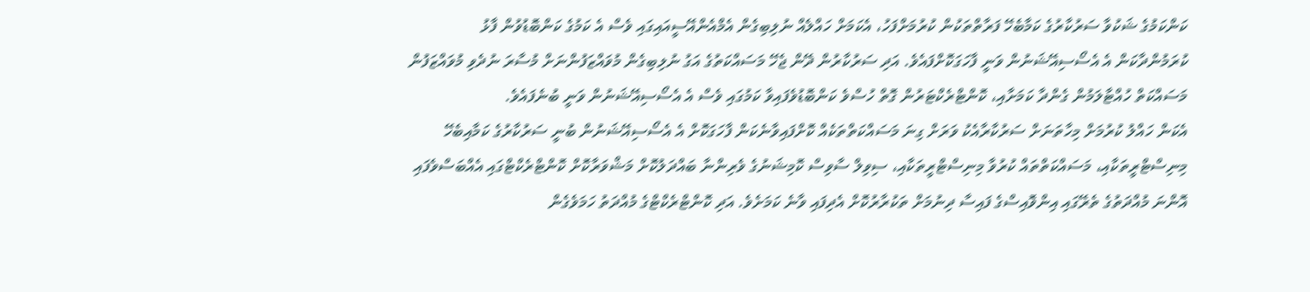ކަންކަމުގެ ޝަކުވާ ސަރުކާރުގެ ކަމާބެހޭ ފަރާތްތަކުން ކުރުމަށްފަހު، އެކަމަށް ހައްލެއް ނުލިބިގެން އެމްއެންއޭސީއައިގައި ވެސް އެ ކަމުގެ ކަންބޮޑުވުން ފާޅު ކުރަމުންދާކަން އެ އެސޯސިއޭޝަނުން ވަނީ ފާހަގަކޮށްފައެވެ. އަދި ސަރުކާރުން ދޭން ޖެހޭ މަސައްކަތުގެ އަގު ނުލިބިގެން މުވައްޒަފުންނަށް މުސާރަ ނުދެވި މުވައްޒަފުން މަސައްކަތް ހުއްޓާލަމުން ގެންދާ ކަމަށާއި، ކޮންޓްރެކްޓަރުން ގޮތް ހުސްވެ ކަންބޮޑުވެފައިވާ ކަމުގައި ވެސް އެ އެސޯސިއޭޝަނުން ވަނީ ބުނެފައެވެ.
އެކަން ހައްލު ކުރުމަށް މިހާތަނަށް ސަރުކާރާއެކު ވަރަށް ގިނަ މަސައްކަތްތަކެއް ކޮށްފައިވާނެކަން ފާހަގަކޮށް އެ އެސޯސިއޭޝަނުން ބުނީ ސަރުކާރުގެ ކަމާއިބެހޭ މިނިސްޓްރީތަކާއި، މަސައްކަތްތައް ކުރުވާ މިނިސްޓްރީތަކާއި، ސިވިލް ސާވިސް ކޮމިޝަނުގެ ވެރިންނާ ބައްދަލުކޮށް މަޝްވަރާކޮށް ކޮންޓްރެކްޓްގައި އެއްބަސްވެފައި އޮންނަ މުއްދަތުގެ ތެރޭގައި އިންވޮއިސްގެ ފައިސާ ދިނުމަށް ތަކުރާރުކޮށް އެދިފައި ވާނެ ކަމަށެވެ. އަދި ކޮންޓްރެކްޓްގެ މުއްދަތު ހަމަވެގެން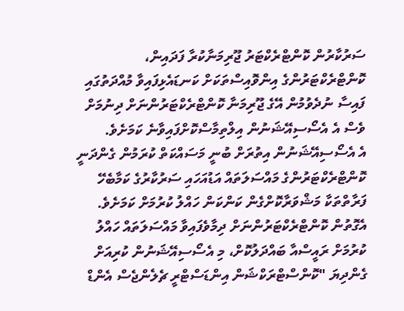ސަރުކާރުން ކޮންޓްރެކްޓަރު ޖޫރިމަނާކުރާ ފަދައިން، ކޮންޓްރެކްޓަރުންގެ އިންވޮއިސްތަކަށް ކަނޑައެޅިފައިވާ މުއްދަތުގައި ފައިސާ ނުދެވުމުން އޭގެ ޖޫރިމަނާ ކޮންޓްރެކްޓަރުންނަށް ދިނުމަށް ވެސް އެ އެސޯސިއޭޝަނުން އިލްތިމާސްކޮށްފައިވާނެ ކަމަށެވެ.
އެ އެސޯސިއޭޝަނުން އިތުރަށް ބުނީ މަސައްކަތް ކުރަމުން ގެންދަނީ ކޮންޓްރެކްޓަރުންގެ މައްސަލަތައް އަޑުއަހައި ސަރުކާރުގެ ކަމާބެހޭ ފަރާތްތަކާ މަޝްވަރާކޮށްގެން ކަންކަން ހައްލު ކުރުމަށް ކަމަށެވެ. އެގޮތުން ކޮންޓްރެކްޓަރުންނަށް ދިމާވެފައިވާ މައްސަލަތައް ހައްލު ކުރުމަށް ރައީސްއާ ބައްދަލުކޮށް، މި އެސޯސިއޭޝަނުން ކުރިއަށް ގެންދިޔަ "ކޮންސްޓްރަކްޝަން އިންޑަސްޓްރީ ޗެލެންޖެސް އެންޑް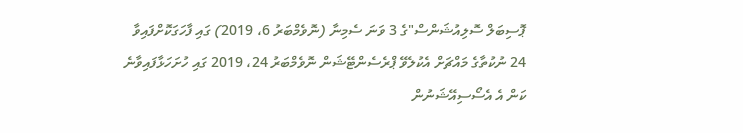ޕޮސިބަލް ސޮލިއުޝަންސް"ގެ 3 ވަނަ ސެމިނާ (ނޮވެމްބަރު 6، 2019) ގައި ފާހަގަކޮށްފައިވާ 24 ނުކުތާގެ މައްޗަށް އެކުލެވޭ ޕްރެސެންޓޭޝަން ނޮވެމްބަރު 24، 2019 ގައި ހުށަހަޅާފައިވާނެ ކަން އެ އެސޯސިއޭޝަނުން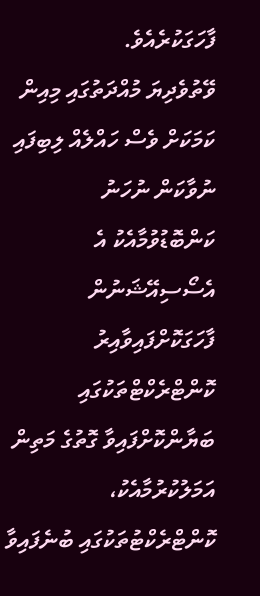ފާހަގަކުރެއެވެ.
ވޭތުވެދިޔަ މުއްދަތުގައި މިއިން ކަމަކަށް ވެސް ހައްލެއް ލިބިފައި ނުވާކަން ނުހަނު ކަންބޮޑުވުމާއެކު އެ އެސޯސިއޭޝަނުން ފާހަގަކޮށްފައިވާއިރު ކޮންޓްރެކްޓްތަކުގައި ބަޔާންކޮށްފައިވާ ގޮތުގެ މަތިން އަމަލުކުރުމާއެކު، ކޮންޓްރެކްޓުތަކުގައި ބުނެފައިވާ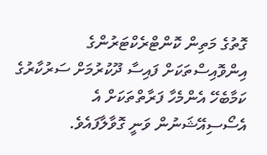ގޮތުގެ މަތިން ކޮންޓްރެކްޓަރުންގެ އިންވޮއިސްތަކަށް ފައިސާ ދޫކުރުމަށް ސަރުކާރުގެ ކަމާބެހޭ އެންމެހާ ފަރާތްތަކަށް އެ އެސޯސިއޭޝަނުން ވަނީ ގޮވާލާފައެވެ.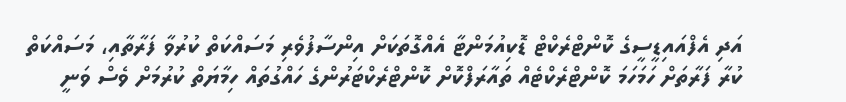އަދި އެފްއައިޑީސީގެ ކޮންޓްރެކްޓް ޑޮކިއުމަންޓާ އެއްގޮތަކަށް އިންސާފުވެރި މަސައްކަތް ކުރުވާ ފަރާތާއި، މަސައްކަތް ކުރާ ފަރާތަށް ހަމަހަމަ ކޮންޓްރެކްޓެއް ތައާރަފްކޮށް ކޮންޓްރެކްޓަރުންގެ ހައްގުތައް ހިމާޔަތް ކުރުމަށް ވެސް ވަނީ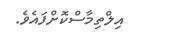އިލްތިމާސްކޮށްފައެވެ.